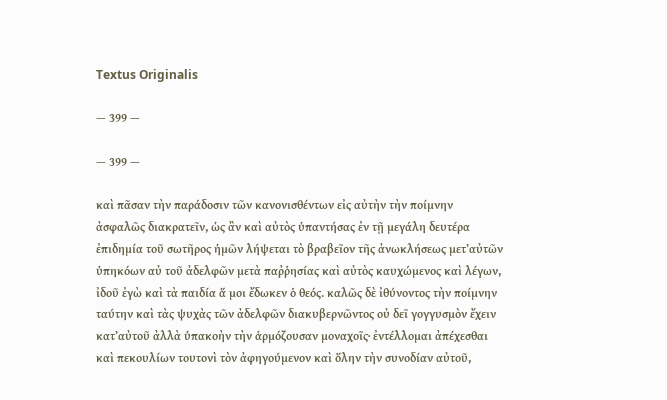Textus Originalis

— 399 —

— 399 —

καὶ πᾶσαν τὴν παράδοσιν τῶν κανονισθέντων εἰς αὐτὴν τὴν ποίμνην ἀσφαλῶς διακρατεῖν, ὡς ἂν καὶ αὐτὸς ὑπαντήσας ἐν τῇ μεγάλη δευτέρα ἐπιδημία τοῦ σωτῆρος ἡμῶν λήψεται τὸ βραβεῖον τῆς ἀνωκλήσεως μετʼαὐτῶν ὑπηκόων αὐ τοῦ ἀδελφῶν μετὰ παῤῥησίας καὶ αὐτὸς καυχώμενος καὶ λέγων, ἰδοῦ ἐγὼ καὶ τὰ παιδία ἅ μοι ἔδωκεν ὁ θεός. καλῶς δὲ ἰθύνοντος τὴν ποίμνην ταύτην καὶ τὰς ψυχὰς τῶν ἀδελφῶν διακυβερνῶντος οὐ δεῖ γογγυσμὸν ἔχειν κατʼαὐτοῦ ἀλλὰ ὑπακοὴν τὴν ἁρμόζουσαν μοναχοῖς· ἐντέλλομαι ἀπέχεσθαι καὶ πεκουλίων τουτονὶ τὸν ἀφηγούμενον καὶ ὅλην τὴν συνοδίαν αὐτοῦ,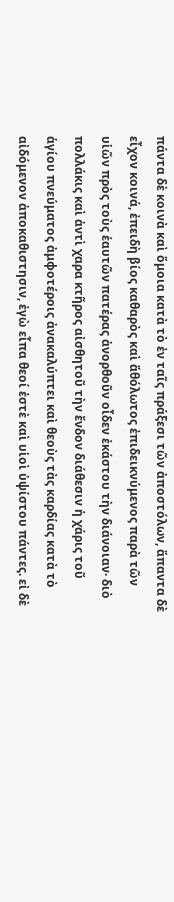πάντα δὲ κοινὰ καὶ ὅμοια κατὰ τὸ ἐν ταῖς πράξεσι τῶν ἀποστόλων, ἅπαντα δὲ εἶχον κοινά, ἐπειδὴ βίος καθαρὸς καὶ ἄθόλωτος ἐπιδεικνύμενος παρὰ τῶν υἱῶν πρὸς τοὺς ἑαυτῶν πατέρας ἀνορθοῦν οἶδεν ἑκάστου τὴν διάνοιαν· διὸ πολλάκις καὶ ἀντὶ χαρα κτῆρος αἰσθητοῦ τὴν ἔνδον διάθεσιν ἡ χάρις τοῦ ἁγίου πνεύματος ἀμφοτέροις ἀνακαλύπτει καὶ θεοὺς τὰς καρδίας κατὰ τὸ αἰδόμενον ἀποκαθιστησιν, ἐγὼ εἶπα θεοί ἐστὲ καὶ υἱοὶ ὑψίστου πάντες. εἰ δὲ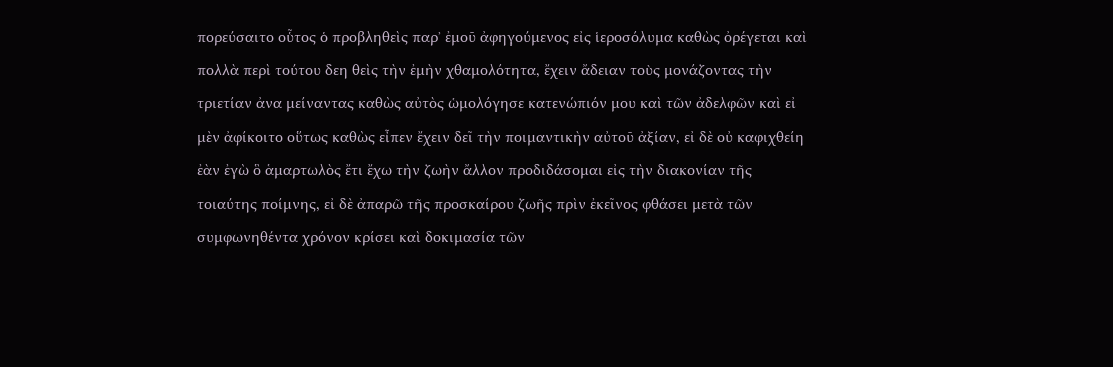πορεύσαιτο οὗτος ὁ προβληθεὶς παρʼ ἐμοῦ ἀφηγούμενος εἰς ἱεροσόλυμα καθὼς ὀρέγεται καὶ πολλὰ περὶ τούτου δεη θεὶς τὴν ἐμὴν χθαμολότητα, ἔχειν ἄδειαν τοὺς μονάζοντας τὴν τριετίαν ἀνα μείναντας καθὼς αὐτὸς ὡμολόγησε κατενώπιόν μου καὶ τῶν ἀδελφῶν καὶ εἰ μὲν ἀφίκοιτο οὕτως καθὼς εἶπεν ἔχειν δεῖ τὴν ποιμαντικὴν αὐτοῦ ἀξίαν, εἰ δὲ οὐ καφιχθείη ἐὰν ἐγὼ ὃ ἁμαρτωλὸς ἔτι ἔχω τὴν ζωὴν ἄλλον προδιδάσομαι εἰς τὴν διακονίαν τῆς τοιαύτης ποίμνης, εἰ δὲ ἀπαρῶ τῆς προσκαίρου ζωῆς πρὶν ἐκεῖνος φθάσει μετὰ τῶν συμφωνηθέντα χρόνον κρίσει καὶ δοκιμασία τῶν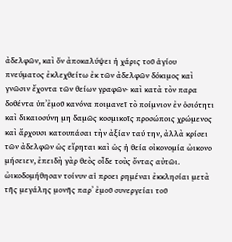ἀδελφῶν, καὶ ὅν ἀποκαλύψει ἡ χάρις τοῦ ἁγίου πνεύματος ἐκλεχθείτω ἐκ τῶν ἀδελφῶν δόκιμος καὶ γνῶσιν ἔχοντα τῶν θείων γραφῶν· καὶ κατὰ τὸν παρα δοθέντα ὑπʼἐμοῦ κανόνα ποιμανεῖ τὸ ποίμνιον ἐν ὁσιότητι καὶ δικαιοσύνη μη δαμῶς κοσμικοῖς προσώποις χρώμενος καὶ ἄρχουσι κατουπάσαι τὴν ἀξίαν ταύ την, ἀλλὰ κρίσει τῶν ἀδελφῶν ὡς εἴρηται καὶ ὡς ἡ θεία οἰκονομία ὠικονο μήσειεν, ἐπειδὴ γὰρ θεὸς οἶδε τοὺς ὄντας αὐτῶι. ὠικοδομήθησαν τοίνυν αἱ προει ρημέναι ἐκκλησίαι μετὰ τῆς μεγάλης μονῆς παρʼ ἐμοῦ συνεργείαι τοῦ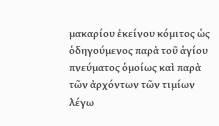μακαρίου ἐκείνου κόμιτος ὡς ὁδηγούμενος παρὰ τοῦ ἁγίου πνεύματος ὁμοίως καὶ παρὰ τῶν ἀρχόντων τῶν τιμίων λέγω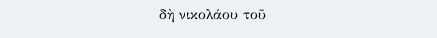δὴ νικολάου τοῦ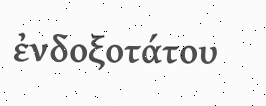ἐνδοξοτάτου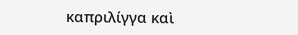καπριλίγγα καὶ